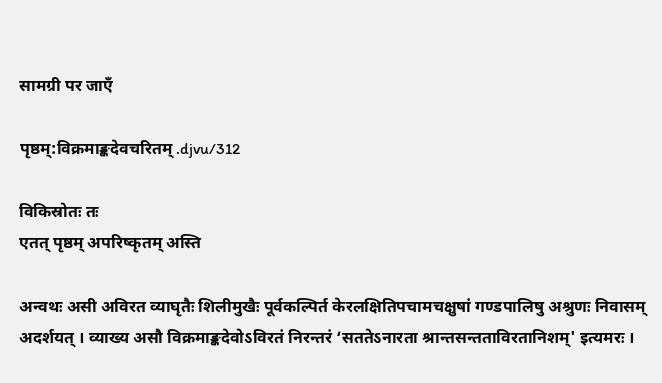सामग्री पर जाएँ

पृष्ठम्:विक्रमाङ्कदेवचरितम् .djvu/312

विकिस्रोतः तः
एतत् पृष्ठम् अपरिष्कृतम् अस्ति

अन्वथः असी अविरत व्याघृतैः शिलीमुखैः पूर्वकल्पिर्त केरलक्षितिपचामचक्षुषां गण्डपालिषु अश्रुणः निवासम् अदर्शयत् । व्याख्य असौ विक्रमाङ्कदेवोऽविरतं निरन्तरं ‘सततेऽनारता श्रान्तसन्तताविरतानिशम्' इत्यमरः ।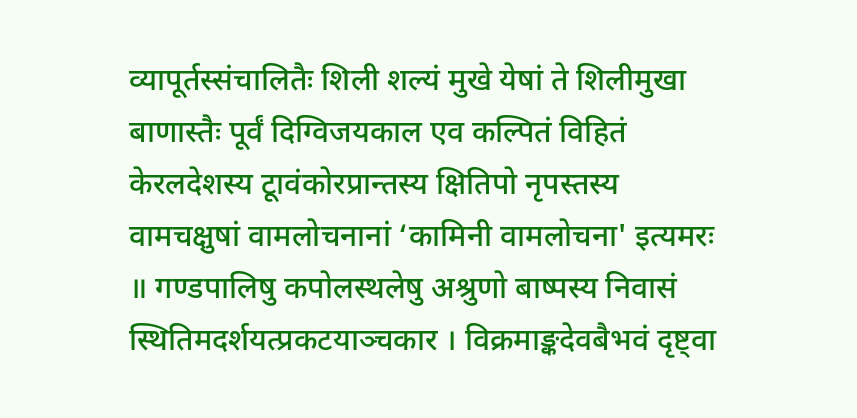व्यापूर्तस्संचालितैः शिली शल्यं मुखे येषां ते शिलीमुखा बाणास्तैः पूर्वं दिग्विजयकाल एव कल्पितं विहितं केरलदेशस्य टूावंकोरप्रान्तस्य क्षितिपो नृपस्तस्य वामचक्षुषां वामलोचनानां ‘कामिनी वामलोचना' इत्यमरः ॥ गण्डपालिषु कपोलस्थलेषु अश्रुणो बाष्पस्य निवासं स्थितिमदर्शयत्प्रकटयाञ्चकार । विक्रमाङ्कदेवबैभवं दृष्ट्वा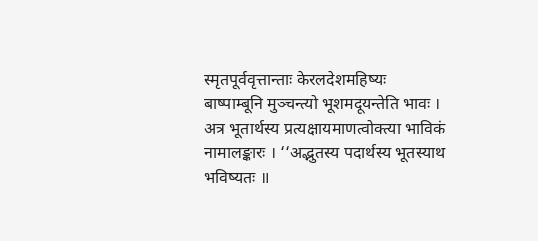स्मृतपूर्ववृत्तान्ताः केरलदेशमहिष्यः बाष्पाम्बूनि मुञ्चन्त्यो भूशमदूयन्तेति भावः । अत्र भूतार्थस्य प्रत्यक्षायमाणत्वोक्त्या भाविकं नामालङ्कारः । ‘‘अद्भुतस्य पदार्थस्य भूतस्याथ भविष्यतः ॥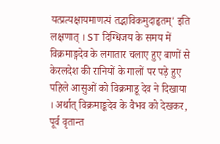यत्प्रत्यक्षायमाणत्यं तद्भाविकमुदाहृतम्' इति लक्षणात् । ST दिग्धिजय के समय में विक्रमाङ्गदेव के लगातार चलाए हुए बाणों से केरलदेश की रानियों के गालों पर पड़े हुए पहिले आसुओं को विक्रमाडू देव ने दिखाया । अर्थात् विक्रमाङ्कदेव के वैभव को देखकर, पूर्व वृतान्त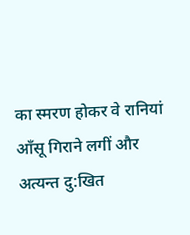का स्मरण होकर वे रानियां आँसू गिराने लगीं और अत्यन्त दु:खित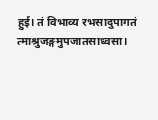हुई। तं विभाव्य रभसादुपागतं त्माश्रुजङ्गमुपजातसाध्वसा।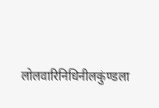लोलवारिनिधिनीलकुंण्डला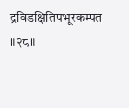द्रविडक्षितिपभूरकम्पत ॥२८॥